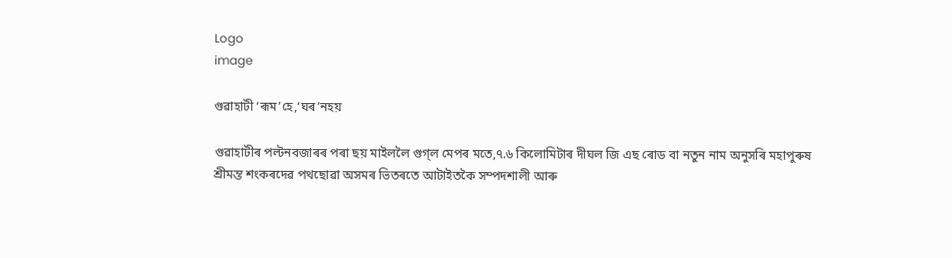Logo
image

গুৱাহাটী ‘ৰূম’হে,‘ঘৰ’নহয়

গুৱাহাটীৰ পল্টনবজাৰৰ পৰা ছয় মাইললৈ গুগ্‌ল মেপৰ মতে,৭.৬ কিলোমিটাৰ দীঘল জি এছ ৰোড বা নতুন নাম অনুসৰি মহাপুৰুষ শ্ৰীমন্ত শংকৰদেৱ পথছোৱা অসমৰ ভিতৰতে আটাইতকৈ সম্পদশালী আৰু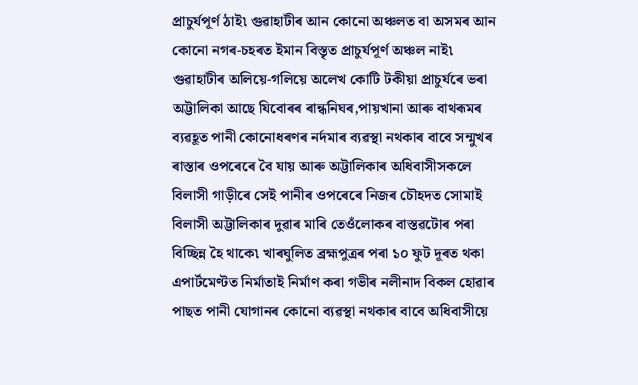প্ৰাচুৰ্যপূৰ্ণ ঠাই৷ গুৱাহাটীৰ আন কোনো অঞ্চলত বা অসমৰ আন কোনো নগৰ-চহৰত ইমান বিস্তৃত প্ৰাচুৰ্যপূৰ্ণ অঞ্চল নাই৷ গুৱাহাটীৰ অলিয়ে-গলিয়ে অলেখ কোটি টকীয়া প্ৰাচুৰ্যৰে ভৰা অট্টালিকা আছে যিবোৰৰ ৰান্ধনিঘৰ,পায়খানা আৰু বাথৰূমৰ ব্যৱহূত পানী কোনোধৰণৰ নৰ্দমাৰ ব্যৱস্থা নথকাৰ বাবে সন্মুখৰ ৰাস্তাৰ ওপৰেৰে বৈ যায় আৰু অট্টালিকাৰ অধিবাসীসকলে বিলাসী গাড়ীৰে সেই পানীৰ ওপৰেৰে নিজৰ চৌহদত সোমাই বিলাসী অট্টালিকাৰ দুৱাৰ মাৰি তেওঁলোকৰ বাস্তৱটোৰ পৰা বিচ্ছিন্ন হৈ থাকে৷ খাৰঘুলিত ব্ৰহ্মপুত্ৰৰ পৰা ১০ ফুট দূৰত থকা এপাৰ্টমেণ্টত নিৰ্মাতাই নিৰ্মাণ কৰা গভীৰ নলীনাদ বিকল হোৱাৰ পাছত পানী যোগানৰ কোনো ব্যৱস্থা নথকাৰ বাবে অধিবাসীয়ে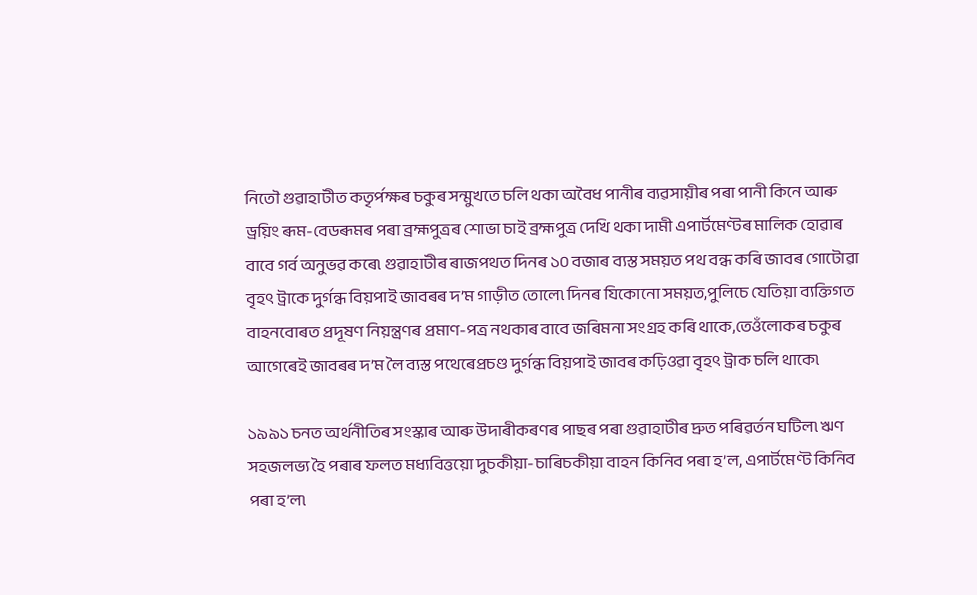নিতৌ গুৱাহাটীত কতৃৰ্পক্ষৰ চকুৰ সন্মুখতে চলি থকা অবৈধ পানীৰ ব্যৱসায়ীৰ পৰা পানী কিনে আৰু ড্ৰয়িং ৰূম-বেডৰূমৰ পৰা ব্ৰহ্মপুত্ৰৰ শোভা চাই ব্ৰহ্মপুত্ৰ দেখি থকা দামী এপাৰ্টমেণ্টৰ মালিক হোৱাৰ বাবে গৰ্ব অনুভৱ কৰে৷ গুৱাহাটীৰ ৰাজপথত দিনৰ ১০ বজাৰ ব্যস্ত সময়ত পথ বন্ধ কৰি জাবৰ গোটোৱা বৃহৎ ট্ৰাকে দুৰ্গন্ধ বিয়পাই জাবৰৰ দ’ম গাড়ীত তোলে৷ দিনৰ যিকোনো সময়ত,পুলিচে যেতিয়া ব্যক্তিগত বাহনবোৰত প্ৰদূষণ নিয়ন্ত্ৰণৰ প্ৰমাণ-পত্ৰ নথকাৰ বাবে জৰিমনা সংগ্ৰহ কৰি থাকে,তেওঁলোকৰ চকুৰ আগেৰেই জাবৰৰ দ’ম লৈ ব্যস্ত পথেৰেপ্ৰচণ্ড দুৰ্গন্ধ বিয়পাই জাবৰ কঢ়িওৱা বৃহৎ ট্ৰাক চলি থাকে৷

১৯৯১ চনত অৰ্থনীতিৰ সংস্কাৰ আৰু উদাৰীকৰণৰ পাছৰ পৰা গুৱাহাটীৰ দ্ৰুত পৰিৱৰ্তন ঘটিল৷ ঋণ সহজলভ্য হৈ পৰাৰ ফলত মধ্যবিত্তয়ো দুচকীয়া-চাৰিচকীয়া বাহন কিনিব পৰা হ’ল, এপাৰ্টমেণ্ট কিনিব পৰা হ’ল৷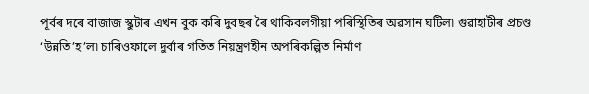পূৰ্বৰ দৰে বাজাজ স্কুটাৰ এখন বুক কৰি দুবছৰ ৰৈ থাকিবলগীয়া পৰিস্থিতিৰ অৱসান ঘটিল৷ গুৱাহাটীৰ প্ৰচণ্ড ‘উন্নতি’হ’ল৷ চাৰিওফালে দুৰ্বাৰ গতিত নিয়ন্ত্ৰণহীন অপৰিকল্পিত নিৰ্মাণ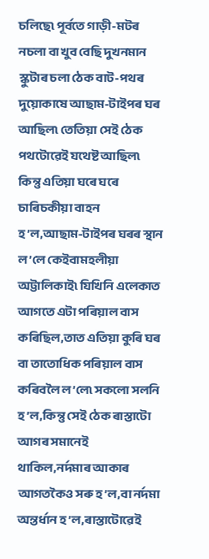চলিছে৷ পূৰ্বতে গাড়ী-মটৰ নচলা বা খুব বেছি দুখনমান স্কুটাৰ চলা ঠেক বাট-পথৰ দুয়োকাষে আছাম-টাইপৰ ঘৰ আছিল৷ তেতিয়া সেই ঠেক পথটোৱেই যথেষ্ট আছিল৷ কিন্তু এতিয়া ঘৰে ঘৰে চাৰিচকীয়া বাহন হ’ল,আছাম-টাইপৰ ঘৰৰ স্থান ল’লে কেইবামহলীয়া অট্টালিকাই৷ যিখিনি এলেকাত আগতে এটা পৰিয়াল বাস কৰিছিল,তাত এতিয়া কুৰি ঘৰ বা তাতোধিক পৰিয়াল বাস কৰিবলৈ ল’লে৷ সকলো সলনি হ’ল,কিন্তু সেই ঠেক ৰাস্তাটো আগৰ সমানেই থাকিল,নৰ্দমাৰ আকাৰ আগতকৈও সৰু হ’ল,বা নৰ্দমা অন্তৰ্ধান হ’ল,ৰাস্তাটোৱেই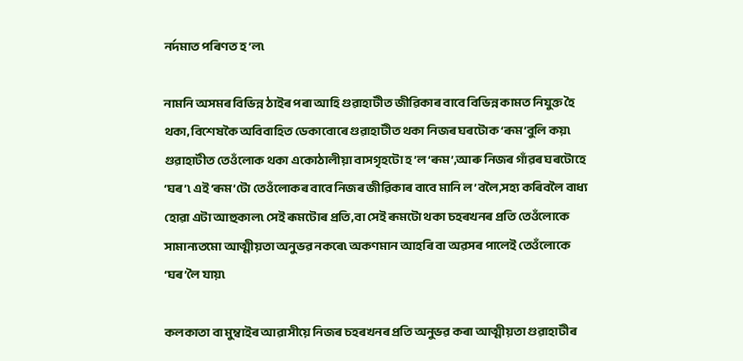নৰ্দমাত পৰিণত হ’ল৷

নামনি অসমৰ বিভিন্ন ঠাইৰ পৰা আহি গুৱাহাটীত জীৱিকাৰ বাবে বিভিন্ন কামত নিযুক্ত হৈ থকা, বিশেষকৈ অবিবাহিত ডেকাবোৰে গুৱাহাটীত থকা নিজৰ ঘৰটোক ‘ৰূম’বুলি কয়৷ গুৱাহাটীত তেওঁলোক থকা একোঠালীয়া বাসগৃহটো হ’ল ‘ৰূম’,আৰু নিজৰ গাঁৱৰ ঘৰটোহে ‘ঘৰ’৷ এই ‘ৰূম’টো তেওঁলোকৰ বাবে নিজৰ জীৱিকাৰ বাবে মানি ল’বলৈ,সহ্য কৰিবলৈ বাধ্য হোৱা এটা আহুকাল৷ সেই ৰূমটোৰ প্ৰতি,বা সেই ৰূমটো থকা চহৰখনৰ প্ৰতি তেওঁলোকে সামান্যতমো আত্মীয়তা অনুভৱ নকৰে৷ অকণমান আহৰি বা অৱসৰ পালেই তেওঁলোকে ‘ঘৰ’লৈ যায়৷

কলকাতা বা মুম্বাইৰ আৱাসীয়ে নিজৰ চহৰখনৰ প্ৰতি অনুভৱ কৰা আত্মীয়তা গুৱাহাটীৰ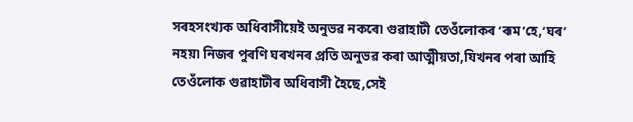সৰহসংখ্যক অধিবাসীয়েই অনুভৱ নকৰে৷ গুৱাহাটী তেওঁলোকৰ ‘ৰূম’হে,‘ঘৰ’ নহয়৷ নিজৰ পুৰণি ঘৰখনৰ প্ৰতি অনুভৱ কৰা আত্মীয়তা,যিখনৰ পৰা আহি তেওঁলোক গুৱাহাটীৰ অধিবাসী হৈছে,সেই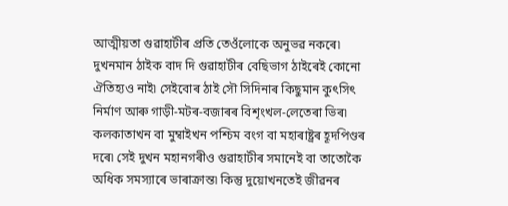আত্মীয়তা গুৱাহাটীৰ প্ৰতি তেওঁলোকে অনুভৱ নকৰে৷  দুখনমান ঠাইক বাদ দি গুৱাহাটীৰ বেছিভাগ ঠাইৰেই কোনো ঐতিহ্যও নাই৷ সেইবোৰ ঠাই সৌ সিদিনাৰ কিছুমান কুৎসিৎ নিৰ্মাণ আৰু গাড়ী-মটৰ-বজাৰৰ বিশৃংখল-লেতেৰা ভিৰ৷ কলকাতাখন বা মুম্বাইখন পশ্চিম বংগ বা মহাৰাষ্ট্ৰৰ হূদপিণ্ডৰ দৰে৷ সেই দুখন মহানগৰীও গুৱাহাটীৰ সমানেই বা তাতোকৈ অধিক সমস্যাৰে ভাৰাক্ৰান্ত৷ কিন্তু দুয়োখনতেই জীৱনৰ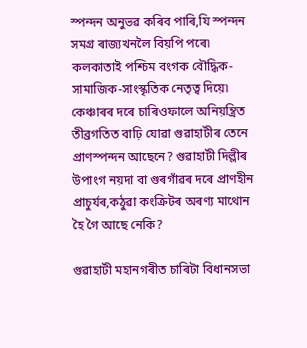স্পন্দন অনুভৱ কৰিব পাৰি,যি স্পন্দন সমগ্ৰ ৰাজ্যখনলৈ বিয়পি পৰে৷ কলকাতাই পশ্চিম বংগক বৌদ্ধিক-সামাজিক-সাংস্কৃতিক নেতৃত্ব দিয়ে৷ কেঞ্চাৰৰ দৰে চাৰিওফালে অনিয়ন্ত্ৰিত তীব্ৰগতিত বাঢ়ি যোৱা গুৱাহাটীৰ তেনে প্ৰাণস্পন্দন আছেনে? গুৱাহাটী দিল্লীৰ উপাংগ নয়দা বা গুৰগাঁৱৰ দৰে প্ৰাণহীন প্ৰাচুৰ্যৰ,কঠুৱা কংক্ৰিটৰ অৰণ্য মাথোন হৈ গৈ আছে নেকি?

গুৱাহাটী মহানগৰীত চাৰিটা বিধানসভা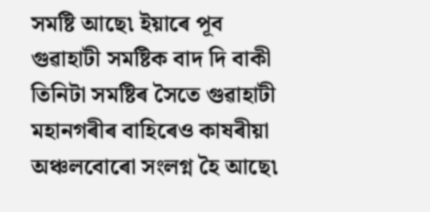সমষ্টি আছে৷ ইয়াৰে পূব গুৱাহাটী সমষ্টিক বাদ দি বাকী তিনিটা সমষ্টিৰ সৈতে গুৱাহাটী মহানগৰীৰ বাহিৰেও কাষৰীয়া অঞ্চলবোৰো সংলগ্ন হৈ আছে৷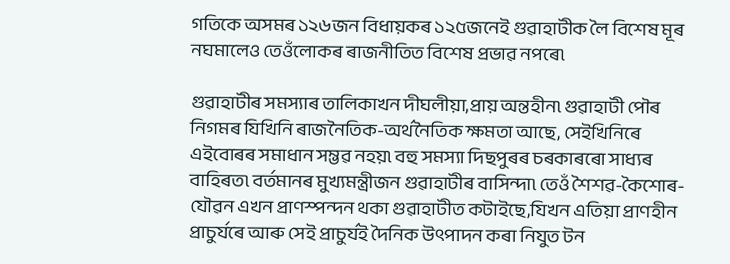গতিকে অসমৰ ১২৬জন বিধায়কৰ ১২৫জনেই গুৱাহাটীক লৈ বিশেষ মূৰ নঘমালেও তেওঁলোকৰ ৰাজনীতিত বিশেষ প্ৰভাৱ নপৰে৷

গুৱাহাটীৰ সমস্যাৰ তালিকাখন দীঘলীয়া,প্ৰায় অন্তহীন৷ গুৱাহাটী পৌৰ নিগমৰ যিখিনি ৰাজনৈতিক-অৰ্থনৈতিক ক্ষমতা আছে, সেইখিনিৰে এইবোৰৰ সমাধান সম্ভৱ নহয়৷ বহু সমস্যা দিছপুৰৰ চৰকাৰৰো সাধ্যৰ বাহিৰত৷ বৰ্তমানৰ মুখ্যমন্ত্ৰীজন গুৱাহাটীৰ বাসিন্দা৷ তেওঁ শৈশৱ-কৈশোৰ-যৌৱন এখন প্ৰাণস্পন্দন থকা গুৱাহাটীত কটাইছে,যিখন এতিয়া প্ৰাণহীন প্ৰাচুৰ্যৰে আৰু সেই প্ৰাচুৰ্যই দৈনিক উৎপাদন কৰা নিযুত টন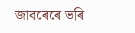জাবৰেৰে ভৰি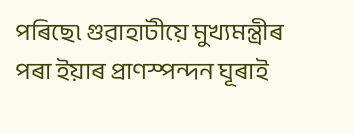পৰিছে৷ গুৱাহাটীয়ে মুখ্যমন্ত্ৰীৰ পৰা ইয়াৰ প্ৰাণস্পন্দন ঘূৰাই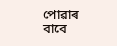পোৱাৰ বাবে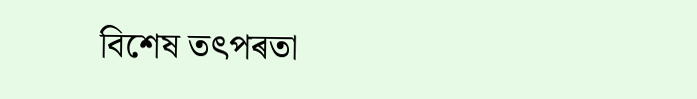বিশেষ তৎপৰতা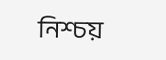নিশ্চয়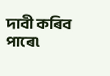দাবী কৰিব পাৰে৷